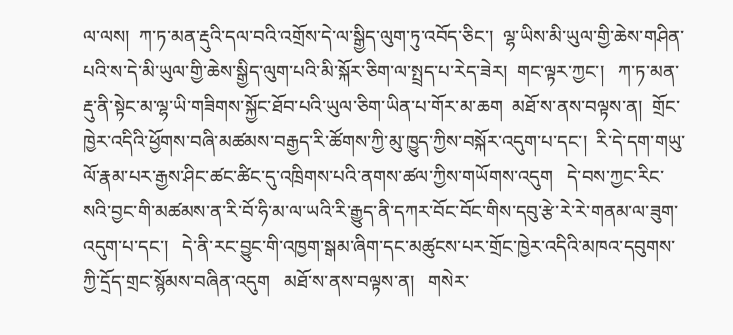ལ་ལས།  ཀ་ཏ་མན་རྡུའི་དལ་བའི་འགྲོས་དེ་ལ་སྒྱིད་ལུག་ཏུ་འབོད་ཅིང་།  ལྷ་ཡིས་མི་ཡུལ་གྱི་ཆེས་གཤིན་པའི་ས་དེ་མི་ཡུལ་གྱི་ཆེས་སྒྱིད་ལུག་པའི་མི་སྐོར་ཅིག་ལ་སྤྲད་པ་རེད་ཟེར།  གང་ལྟར་ཀྱང་།   ཀ་ཏ་མན་རྡུ་ནི་སྟེང་མ་ལྷ་ཡི་གཟིགས་སྐྱོང་ཐོབ་པའི་ཡུལ་ཅིག་ཡིན་པ་གོར་མ་ཆག  མཐོ་ས་ནས་བལྟས་ན།  གྲོང་ཁྱེར་འདིའི་ཕྱོགས་བཞི་མཚམས་བརྒྱད་རི་ཚོགས་ཀྱི་མུ་ཁྱུད་ཀྱིས་བསྐོར་འདུག་པ་དང་།  རི་དེ་དག་གཡུ་ལོ་རྣམ་པར་རྒྱས་ཤིང་ཚང་ཚིང་དུ་འཁྲིགས་པའི་ནགས་ཚལ་ཀྱིས་གཡོགས་འདུག   དེ་བས་ཀྱང་རིང་སའི་བྱང་གི་མཚམས་ན་རི་བོ་ཧི་མ་ལ་ཡའི་རི་རྒྱུད་ནི་དཀར་བོང་བོང་གིས་དབུ་རྩེ་རེ་རེ་གནམ་ལ་ཟུག་འདུག་པ་དང་།   དེ་ནི་རང་བྱུང་གི་འཁྱག་སྒམ་ཞིག་དང་མཚུངས་པར་གྲོང་ཁྱེར་འདིའི་མཁའ་དབུགས་ཀྱི་དྲོད་གྲང་སྙོམས་བཞིན་འདུག   མཐོ་ས་ནས་བལྟས་ན།   གསེར་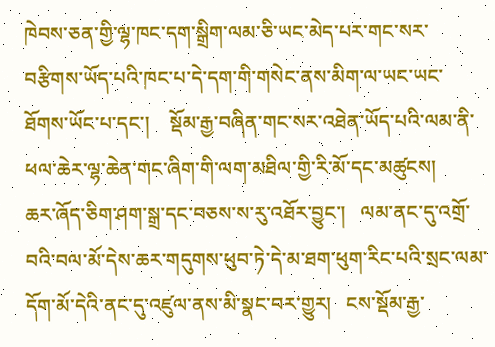ཁེབས་ཅན་གྱི་ལྷ་ཁང་དག་སྒྲིག་ལམ་ཅི་ཡང་མེད་པར་གང་སར་བརྩིགས་ཡོད་པའི་ཁང་པ་དེ་དག་གི་གསེང་ནས་མིག་ལ་ཡང་ཡང་ཐོགས་ཡོང་པ་དང་།    སྡོམ་རྒྱ་བཞིན་གང་སར་འཐེན་ཡོད་པའི་ལམ་ནི་ཕལ་ཆེར་ལྷ་ཆེན་གང་ཞིག་གི་ལག་མཐིལ་གྱི་རི་མོ་དང་མཚུངས།
ཆར་ཞོད་ཅིག་ཤག་སྒྲ་དང་བཅས་ས་རུ་འཐོར་བྱུང་།   ལམ་ནང་དུ་འགྲོ་བའི་བལ་མོ་དེས་ཆར་གདུགས་ཕུབ་ཏེ་དེ་མ་ཐག་ཕུག་རིང་པའི་སྲང་ལམ་དོག་མོ་དེའི་ནང་དུ་འཛུལ་ནས་མི་སྣང་བར་གྱུར།   ངས་སྡོམ་རྒྱ་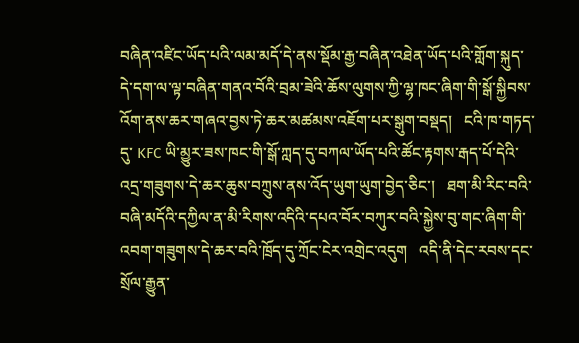བཞིན་འཛིང་ཡོད་པའི་ལམ་མདོ་དེ་ནས་སྡོམ་རྒྱ་བཞིན་འཐེན་ཡོད་པའི་གློག་སྐུད་དེ་དག་ལ་ལྟ་བཞིན་གནའ་བོའི་བྲམ་ཟེའི་ཆོས་ལུགས་ཀྱི་ལྷ་ཁང་ཞིག་གི་སྒོ་སྐྱིབས་འོག་ནས་ཆར་གཞའ་བྱས་ཏེ་ཆར་མཚམས་འཇོག་པར་སྒུག་བསྡད།   ངའི་ཁ་གཏད་དུ་ KFC ཡི་མྱུར་ཟས་ཁང་གི་སྒོ་ཀླད་དུ་བཀལ་ཡོད་པའི་ཚོང་རྟགས་རྒད་པོ་དེའི་འདྲ་གཟུགས་དེ་ཆར་ཆུས་བཀྲུས་ནས་འོད་ཡུག་ཡུག་བྱེད་ཅིང་།   ཐག་མི་རིང་བའི་བཞི་མདོའི་དཀྱིལ་ན་མི་རིགས་འདིའི་དཔའ་བོར་བཀུར་བའི་སྐྱེས་བུ་གང་ཞིག་གི་འབག་གཟུགས་དེ་ཆར་བའི་ཁྲོད་དུ་ཀྲོང་ངེར་འགྲེང་འདུག   འདི་ནི་དེང་རབས་དང་སྲོལ་རྒྱུན་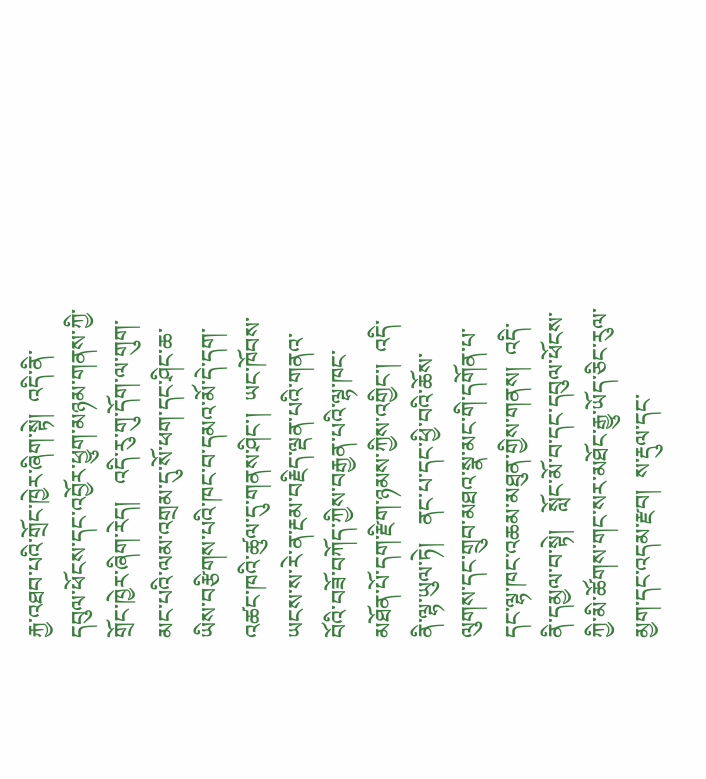རྐྱ་འཐབ་པའི་གྲོང་ཁྱེར་ཞིག་སྟེ།  འདི་ནི་དབུལ་ཕོངས་དང་འབྱོར་ཕྱུག་མཉམ་གནས་ཀྱི་གྲོང་ཁྱེར་ཞིག་རེད།   འདི་རུ་གུ་དོག་ལ་གུག་མང་པའི་ལམ་འགྲམ་དུ་སོ་ཕག་དང་ཤིང་ཆ་ཡིས་བརྩིགས་པའི་ཁང་བ་དམའ་མོ་དེ་དག་འཚང་ཁའི་ཚུལ་དུ་གནས་ཤིང་།  ཡང་ཁོབས་ཡངས་ས་རེ་ན་རྔམ་བརྗིད་ལྡན་པའི་གནའ་བོའི་བཟོ་བཀོད་ཀྱིས་བརྒྱན་པའི་ལྷ་ཁང་མཐོན་པོ་དག་རྫིག་ཉམས་ཀྱིས་འགྱིང་།  འདི་ནི་ལྷ་ཡུལ་ཏེ།   ནང་པ་དང་ཕྱི་བའི་ཆོས་ལུགས་དང་གྲུབ་མཐའ་སྣ་མང་གི་དགོན་པ་དང་ལྷ་ཁང་འཆམ་མཐུན་གྱིས་གནས།  འདི་ནི་དམྱལ་བ་སྟེ།   སློང་མོ་བ་དང་དབུལ་ཕོངས་ཀྱི་མི་ཚོགས་གང་སར་མཐོང་རྒྱུ་ཡོད་ཅིང་རུལ་མྱག་དང་འདམ་རྫབ།  ས་རྡུལ་དང་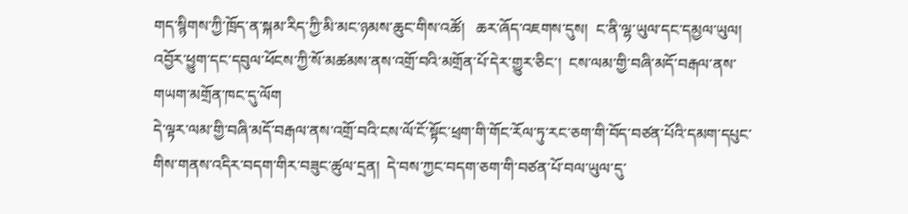གད་སྙིགས་ཀྱི་ཁྲོད་ན་སྐམ་རིད་ཀྱི་མི་མང་ཉམས་ཆུང་གིས་འཚོ།   ཆར་ཞོད་འཇགས་དུས།  ང་ནི་ལྷ་ཡུལ་དང་དམྱལ་ཡུལ།  འབྱོར་ཕྱུག་དང་དབུལ་ཕོངས་ཀྱི་སོ་མཚམས་ནས་འགྲོ་བའི་མགྲོན་པོ་དེར་གྱུར་ཅིང་།  ངས་ལམ་གྱི་བཞི་མདོ་བརྒལ་ནས་གཡག་མགྲོན་ཁང་དུ་ལོག
དེ་ལྟར་ལམ་གྱི་བཞི་མདོ་བརྒལ་ནས་འགྲོ་བའི་ངས་ལོ་ངོ་སྟོང་ཕྲག་གི་གོང་རོལ་ཏུ་རང་ཅག་གི་བོད་བཙན་པོའི་དམག་དཔུང་གིས་གནས་འདིར་བདག་གིར་བཟུང་ཚུལ་དྲན།  དེ་བས་ཀྱང་བདག་ཅག་གི་བཙན་པོ་བལ་ཡུལ་དུ་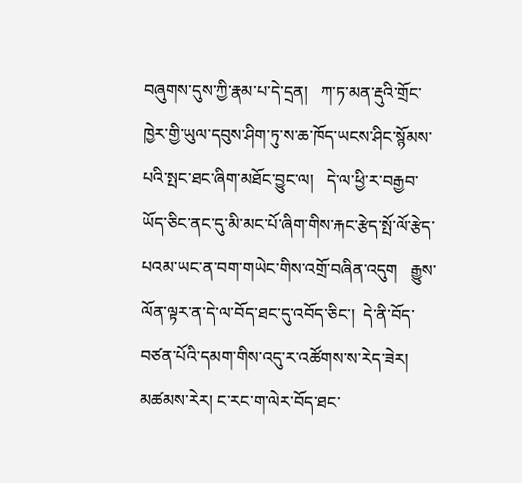བཞུགས་དུས་ཀྱི་རྣམ་པ་དེ་དྲན།   ཀ་ཏ་མན་རྡུའི་གྲོང་ཁྱེར་གྱི་ཡུལ་དབུས་ཤིག་ཏུ་ས་ཆ་ཁོད་ཡངས་ཤིང་སྙོམས་པའི་སྤང་ཐང་ཞིག་མཐོང་བྱུང་ལ།   དེ་ལ་ཕྱི་ར་བརྒྱབ་ཡོད་ཅིང་ནང་དུ་མི་མང་པོ་ཞིག་གིས་རྐང་རྩེད་སྤོ་ལོ་རྩེད་པའམ་ཡང་ན་བག་གཡེང་གིས་འགྲོ་བཞིན་འདུག   རྒྱུས་ལོན་ལྟར་ན་དེ་ལ་བོད་ཐང་དུ་འབོད་ཅིང་།  དེ་ནི་བོད་བཙན་པོའི་དམག་གིས་འདུ་ར་འཚོགས་ས་རེད་ཟེར།  མཚམས་རེར། ང་རང་ག་ལེར་བོད་ཐང་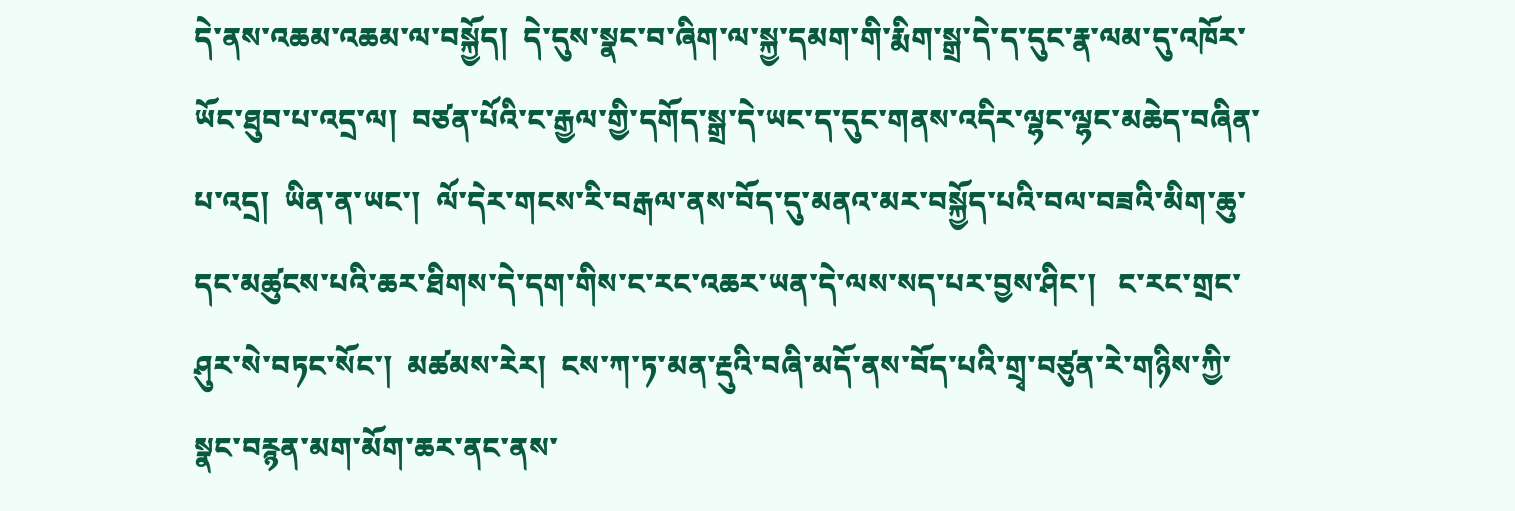དེ་ནས་འཆམ་འཆམ་ལ་བསྐྱོད།  དེ་དུས་སྣང་བ་ཞིག་ལ་སྐྱ་དམག་གི་རྨིག་སྒྲ་དེ་ད་དུང་རྣ་ལམ་དུ་འཁོར་ཡོང་ཐུབ་པ་འདྲ་ལ།  བཙན་པོའི་ང་རྒྱལ་གྱི་དགོད་སྒྲ་དེ་ཡང་ད་དུང་གནས་འདིར་ལྷང་ལྷང་མཆེད་བཞིན་པ་འདྲ།  ཡིན་ན་ཡང་།  ལོ་དེར་གངས་རི་བརྒལ་ནས་བོད་དུ་མནའ་མར་བསྐྱོད་པའི་བལ་བཟའི་མིག་ཆུ་དང་མཚུངས་པའི་ཆར་ཐིགས་དེ་དག་གིས་ང་རང་འཆར་ཡན་དེ་ལས་སད་པར་བྱས་ཤིང་།   ང་རང་གྲང་ཤུར་སེ་བཏང་སོང་།  མཚམས་རེར།  ངས་ཀ་ཏ་མན་རྡུའི་བཞི་མདོ་ནས་བོད་པའི་གྲྭ་བཙུན་རེ་གཉིས་ཀྱི་སྣང་བརྙན་མག་མོག་ཆར་ནང་ནས་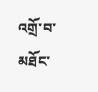འགྲོ་བ་མཐོང་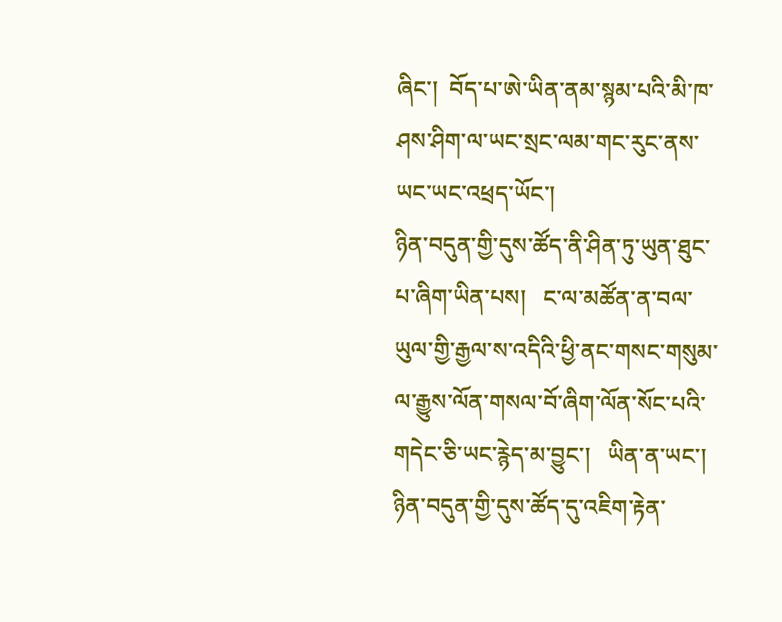ཞིང་།  བོད་པ་ཨེ་ཡིན་ནམ་སྙམ་པའི་མི་ཁ་ཤས་ཤིག་ལ་ཡང་སྲང་ལམ་གང་རུང་ནས་ཡང་ཡང་འཕྲད་ཡོང་།
ཉིན་བདུན་གྱི་དུས་ཚོད་ནི་ཤིན་ཏུ་ཡུན་ཐུང་པ་ཞིག་ཡིན་པས།   ང་ལ་མཚོན་ན་བལ་ཡུལ་གྱི་རྒྱལ་ས་འདིའི་ཕྱི་ནང་གསང་གསུམ་ལ་རྒྱུས་ལོན་གསལ་བོ་ཞིག་ལོན་སོང་པའི་གདེང་ཅི་ཡང་རྙེད་མ་བྱུང་།   ཡིན་ན་ཡང་།  ཉིན་བདུན་གྱི་དུས་ཚོད་དུ་འཇིག་རྟེན་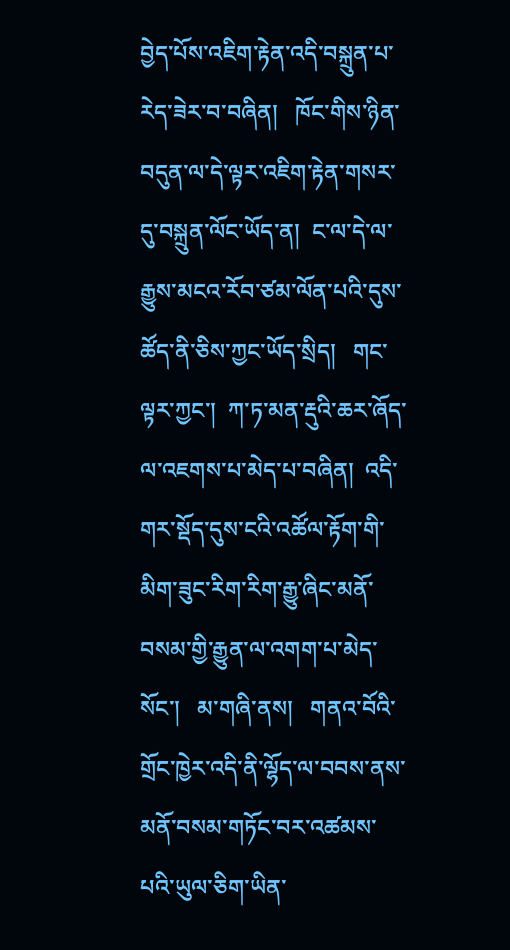བྱེད་པོས་འཇིག་རྟེན་འདི་བསྐྲུན་པ་རེད་ཟེར་བ་བཞིན།   ཁོང་གིས་ཉིན་བདུན་ལ་དེ་ལྟར་འཇིག་རྟེན་གསར་དུ་བསྐྲུན་ལོང་ཡོད་ན།  ང་ལ་དེ་ལ་རྒྱུས་མངའ་རོབ་ཙམ་ལོན་པའི་དུས་ཚོད་ནི་ཅིས་ཀྱང་ཡོད་སྲིད།   གང་ལྟར་ཀྱང་།  ཀ་ཏ་མན་རྡུའི་ཆར་ཞོད་ལ་འཇགས་པ་མེད་པ་བཞིན།  འདི་གར་སྡོད་དུས་ངའི་འཚོལ་རྟོག་གི་མིག་ཟུང་རིག་རིག་རྒྱུ་ཞིང་མནོ་བསམ་གྱི་རྒྱུན་ལ་འགག་པ་མེད་སོང་།   མ་གཞི་ནས།   གནའ་བོའི་གྲོང་ཁྱེར་འདི་ནི་ལྷོད་ལ་བབས་ནས་མནོ་བསམ་གཏོང་བར་འཚམས་པའི་ཡུལ་ཅིག་ཡིན་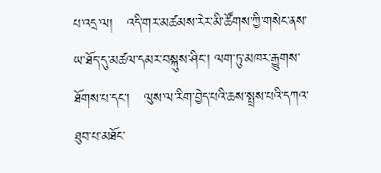པ་འདྲ་ལ།   འདི་གར་མཚམས་རེར་མི་ཚོགས་ཀྱི་གསེང་ནས་ཡ་ཐོད་དུ་མཚལ་དམར་བསྐུས་ཤིང་། ལག་ཏུ་མཁར་རྒྱུགས་ཐོགས་པ་དང་།   ལུས་ལ་རིག་བྱེད་པའི་ཆས་སྤྲས་པའི་དཀའ་ཐུབ་པ་མཐོང་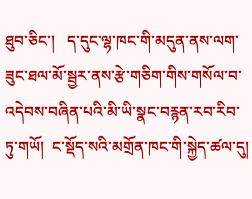ཐུབ་ཅིང་།   ད་དུང་ལྷ་ཁང་གི་མདུན་ནས་ལག་ཟུང་ཐལ་མོ་སྦྱར་ནས་རྩེ་གཅིག་གིས་གསོལ་བ་འདེབས་བཞིན་པའི་མི་ཡི་སྣང་བརྙན་རབ་རིབ་ཏུ་གཡོ།  ང་སྡོད་སའི་མགྲོན་ཁང་གི་སྐྱེད་ཚལ་དུ།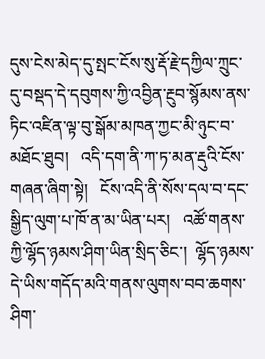དུས་ངེས་མེད་དུ་སྤང་ངོས་སུ་རྡོ་རྗེ་དཀྱིལ་ཀྲུང་དུ་བསྡད་དེ་དབུགས་ཀྱི་འབྱིན་རྔུབ་སྙོམས་ནས་ཏིང་འཛིན་ལྟ་བུ་སྒོམ་མཁན་ཀྱང་མི་ཉུང་བ་མཐོང་ཐུབ།   འདི་དག་ནི་ཀ་ཏ་མན་རྡུའི་ངོས་གཞན་ཞིག་སྟེ།   ངོས་འདི་ནི་སོས་དལ་བ་དང་སྒྱིད་ལུག་པ་ཁོ་ན་མ་ཡིན་པར།   འཚོ་གནས་ཀྱི་ལྷོད་ཉམས་ཤིག་ཡིན་སྲིད་ཅིང་།  ལྷོད་ཉམས་དེ་ཡིས་གདོད་མའི་གནས་ལུགས་བབ་ཆགས་ཤིག་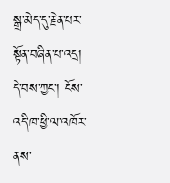སྒྲ་མེད་དུ་རྗེན་པར་སྟོན་བཞིན་པ་འདྲ། དེ་བས་ཀྱང་། ངོས་འདི་ཁ་ཕྱི་ལ་འཁོར་ནས་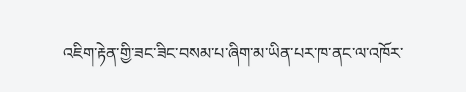འཇིག་རྟེན་གྱི་ཟང་ཟིང་བསམ་པ་ཞིག་མ་ཡིན་པར་ཁ་ནང་ལ་འཁོར་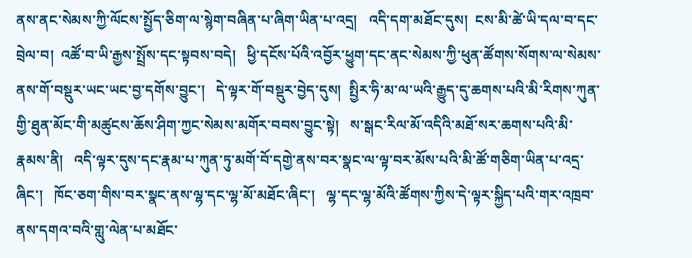ནས་ནང་སེམས་ཀྱི་ལོངས་སྤྱོད་ཅིག་ལ་སྙེག་བཞིན་པ་ཞིག་ཡིན་པ་འདྲ།   འདི་དག་མཐོང་དུས།  ངས་མི་ཚེ་ཡི་དལ་བ་དང་བྲེལ་བ།  འཚོ་བ་ཡི་རྒྱས་སྤྲོས་དང་སྟབས་བདེ།   ཕྱི་དངོས་པོའི་འབྱོར་ཕྱུག་དང་ནང་སེམས་ཀྱི་ཕུན་ཚོགས་སོགས་ལ་སེམས་ནས་གོ་བསྡུར་ཡང་ཡང་བྱ་དགོས་བྱུང་།   དེ་ལྟར་གོ་བསྡུར་བྱེད་དུས།  སྤྱིར་ཧི་མ་ལ་ཡའི་རྒྱུད་དུ་ཆགས་པའི་མི་རིགས་ཀུན་གྱི་ཐུན་མོང་གི་མཚུངས་ཆོས་ཤིག་ཀྱང་སེམས་མགོར་བབས་བྱུང་སྟེ།   ས་སྒང་རིལ་མོ་འདིའི་མཐོ་སར་ཆགས་པའི་མི་རྣམས་ནི།   འདི་ལྟར་དུས་དང་རྣམ་པ་ཀུན་ཏུ་མགོ་བོ་དགྱེ་ནས་བར་སྣང་ལ་ལྟ་བར་མོས་པའི་མི་ཚོ་གཅིག་ཡིན་པ་འདྲ་ཞིང་།   ཁོང་ཅག་གིས་བར་སྣང་ནས་ལྷ་དང་ལྷ་མོ་མཐོང་ཞིང་།   ལྷ་དང་ལྷ་མོའི་ཚོགས་ཀྱིས་དེ་ལྟར་སྐྱིད་པའི་གར་འཁྲབ་ནས་དགའ་བའི་གླུ་ལེན་པ་མཐོང་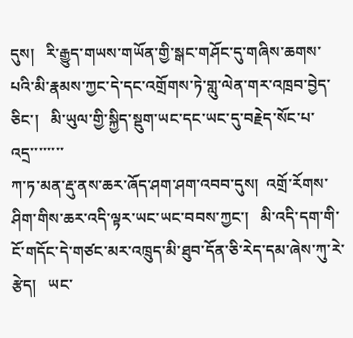དུས།   རི་རྒྱུད་གཡས་གཡོན་གྱི་སྒང་གཤོང་དུ་གཞིས་ཆགས་པའི་མི་རྣམས་ཀྱང་དེ་དང་འགྲོགས་ཏེ་གླུ་ལེན་གར་འཁྲབ་བྱེད་ཅིང་།   མི་ཡུལ་གྱི་སྐྱིད་སྡུག་ཡང་དང་ཡང་དུ་བརྗེད་སོང་པ་འདྲ་་་་་་་་
ཀ་ཏ་མན་རྡུ་ནས་ཆར་ཞོད་ཤག་ཤག་འབབ་དུས།  འགྲོ་རོགས་ཤིག་གིས་ཆར་འདི་ལྟར་ཡང་ཡང་བབས་ཀྱང་།   མི་འདི་དག་གི་ངོ་གདོང་དེ་གཙང་མར་འཁྲུད་མི་ཐུབ་དོན་ཅི་རེད་དམ་ཞེས་ཀུ་རེ་རྩེད།   ཡང་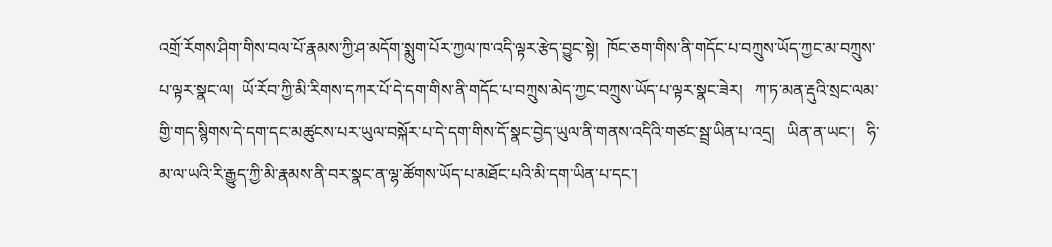འགྲོ་རོགས་ཤིག་གིས་བལ་པོ་རྣམས་ཀྱི་ཤ་མདོག་སྨུག་པོར་ཀྱལ་ཁ་འདི་ལྟར་རྩེད་བྱུང་སྟེ།  ཁོང་ཅག་གིས་ནི་གདོང་པ་བཀྲུས་ཡོད་ཀྱང་མ་བཀྲུས་པ་ལྟར་སྣང་ལ།  ཡོ་རོབ་ཀྱི་མི་རིགས་དཀར་པོ་དེ་དག་གིས་ནི་གདོང་པ་བཀྲུས་མེད་ཀྱང་བཀྲུས་ཡོད་པ་ལྟར་སྣང་ཟེར།   ཀ་ཏ་མན་རྡུའི་སྲང་ལམ་གྱི་གད་སྙིགས་དེ་དག་དང་མཚུངས་པར་ཡུལ་བསྐོར་པ་དེ་དག་གིས་དོ་སྣང་བྱེད་ཡུལ་ནི་གནས་འདིའི་གཙང་སྦྲ་ཡིན་པ་འདྲ།   ཡིན་ན་ཡང་།   ཧི་མ་ལ་ཡའི་རི་རྒྱུད་ཀྱི་མི་རྣམས་ནི་བར་སྣང་ན་ལྷ་ཚོགས་ཡོད་པ་མཐོང་པའི་མི་དག་ཡིན་པ་དང་།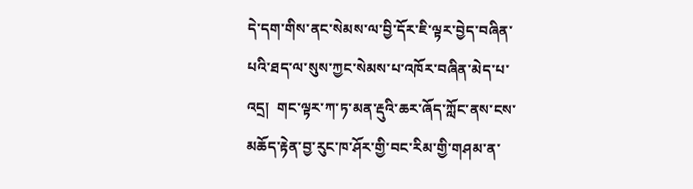དེ་དག་གིས་ནང་སེམས་ལ་བྱི་དོར་ཇི་ལྟར་བྱེད་བཞིན་པའི་ཐད་ལ་སུས་ཀྱང་སེམས་པ་འཁོར་བཞིན་མེད་པ་འདྲ།  གང་ལྟར་ཀ་ཏ་མན་རྡུའི་ཆར་ཞོད་ཀློང་ནས་ངས་མཆོད་རྟེན་བྱ་རུང་ཁ་ཤོར་གྱི་བང་རིམ་གྱི་གཤམ་ན་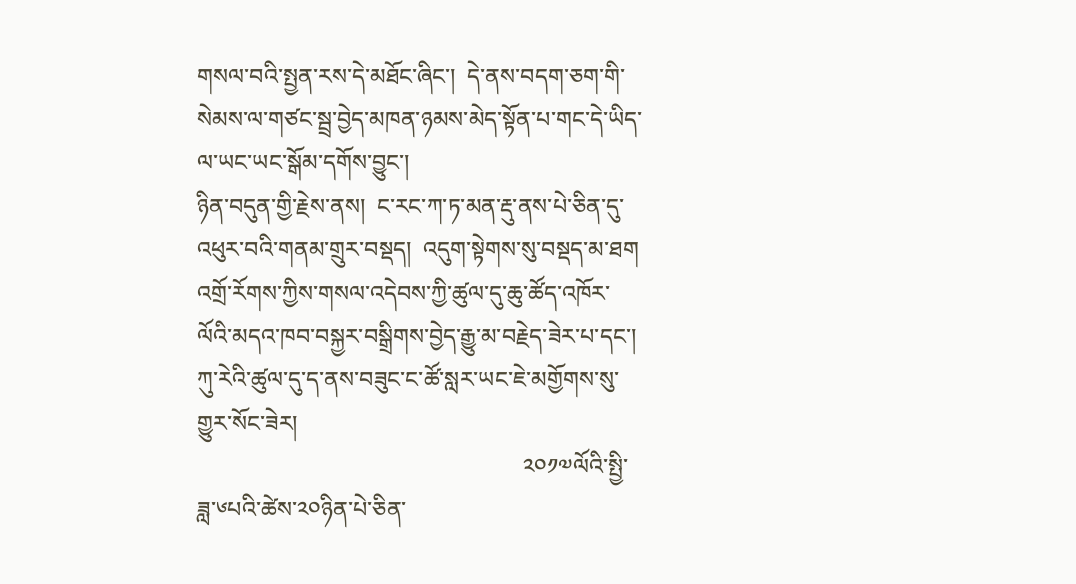གསལ་བའི་སྤྱན་རས་དེ་མཐོང་ཞིང་།  དེ་ནས་བདག་ཅག་གི་སེམས་ལ་གཙང་སྦྲ་བྱེད་མཁན་ཉམས་མེད་སྟོན་པ་གང་དེ་ཡིད་ལ་ཡང་ཡང་སྒོམ་དགོས་བྱུང་།
ཉིན་བདུན་གྱི་རྗེས་ནས།  ང་རང་ཀ་ཏ་མན་རྡུ་ནས་པེ་ཅིན་དུ་འཕུར་བའི་གནམ་གྲུར་བསྡད།  འདུག་སྟེགས་སུ་བསྡད་མ་ཐག  འགྲོ་རོགས་ཀྱིས་གསལ་འདེབས་ཀྱི་ཚུལ་དུ་ཆུ་ཚོད་འཁོར་ལོའི་མདའ་ཁབ་བསྐྱར་བསྒྲིགས་བྱེད་རྒྱུ་མ་བརྗེད་ཟེར་པ་དང་།   ཀུ་རེའི་ཚུལ་དུ་ད་ནས་བཟུང་ང་ཚོ་སླར་ཡང་ཇེ་མགྱོགས་སུ་གྱུར་སོང་ཟེར།
                                                         ༢༠༡༧ལོའི་སྤྱི་ཟླ་༦པའི་ཚེས་༢༠ཉིན་པེ་ཅིན་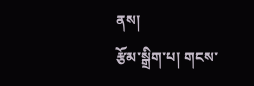ནས།
རྩོམ་སྒྲིག་པ། གངས་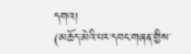དགའ།
(མཆོད་མེའི་པར་དབང་གཞན་གྱིས་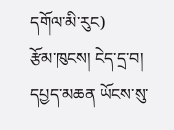དགོལ་མི་རུང)
རྩོམ་ཁུངས། ངེད་དྲ་བ།
དཔྱད་མཆན ཡོངས་སུ་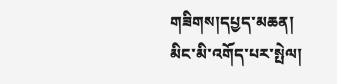གཟིགས།དཔྱད་མཆན།
མིང་མི་འགོད་པར་སྤེལ།